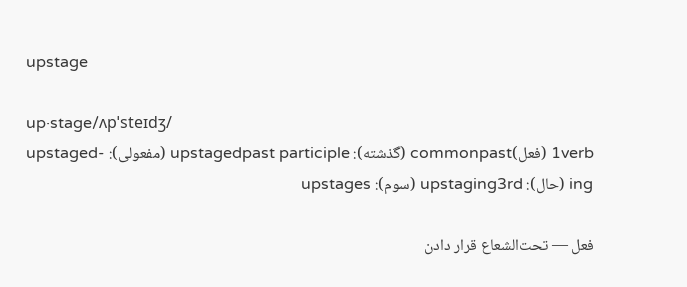upstage

up·stage/ʌpˈsteɪdʒ/
1verb (فعل)commonpast (گذشته): upstagedpast participle (مفعولی): upstaged-ing (حال): upstaging3rd (سوم): upstages

فعل — تحت‌الشعاع قرار دادن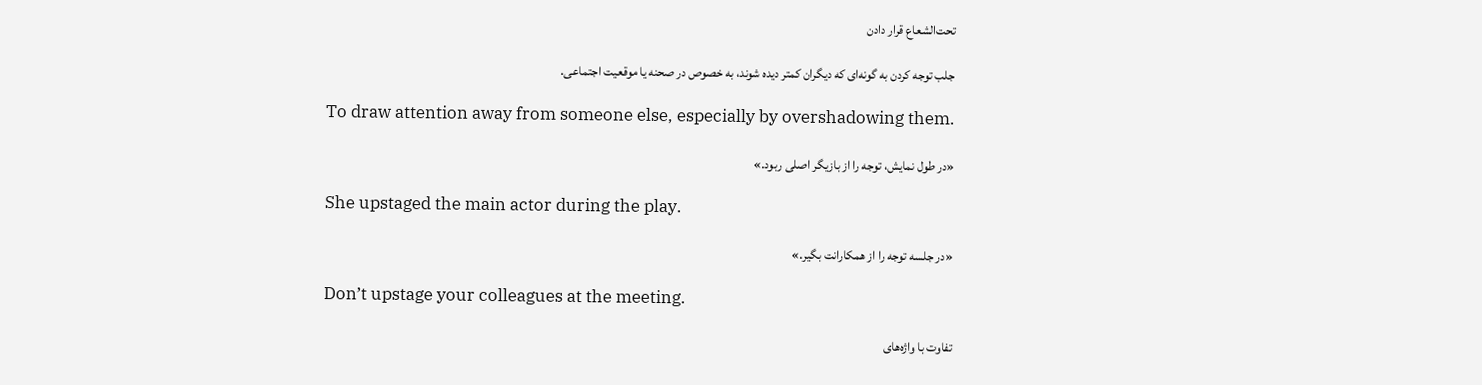تحت‌الشعاع قرار دادن

جلب توجه کردن به گونه‌ای که دیگران کمتر دیده شوند، به خصوص در صحنه یا موقعیت اجتماعی.

To draw attention away from someone else, especially by overshadowing them.

«در طول نمایش، توجه را از بازیگر اصلی ربود.»

She upstaged the main actor during the play.

«در جلسه توجه را از همکارانت بگیر.»

Don’t upstage your colleagues at the meeting.

تفاوت با واژه‌های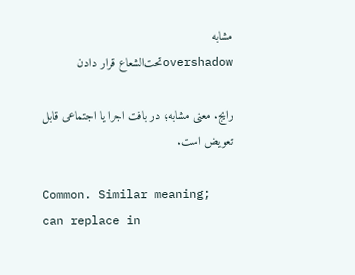مشابه
overshadowتحت‌الشعاع قرار دادن

رایج. معنی مشابه؛ در بافت اجرا یا اجتماعی قابل تعویض است.

Common. Similar meaning; can replace in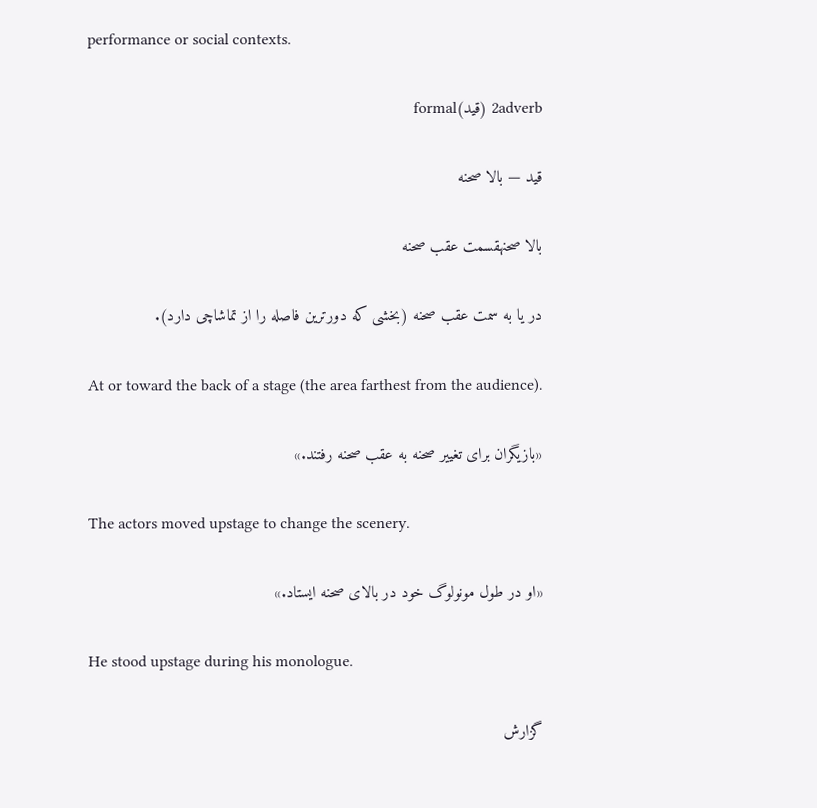performance or social contexts.

2adverb (قید)formal

قید — بالا صحنه

بالا صحنهقسمت عقب صحنه

در یا به سمت عقب صحنه (بخشی که دورترین فاصله را از تماشاچی دارد).

At or toward the back of a stage (the area farthest from the audience).

«بازیگران برای تغییر صحنه به عقب صحنه رفتند.»

The actors moved upstage to change the scenery.

«او در طول مونولوگ خود در بالای صحنه ایستاد.»

He stood upstage during his monologue.

گزارش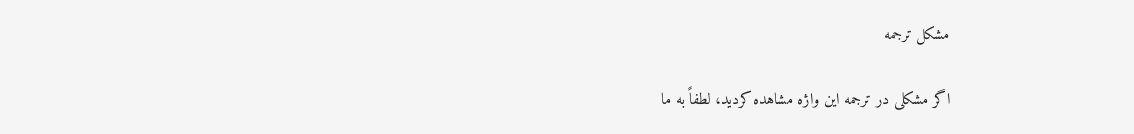مشکل ترجمه

اگر مشکلی در ترجمه این واژه مشاهده کردید، لطفاً به ما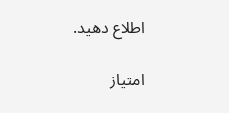اطلاع دهید.

امتیاز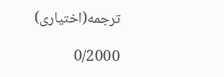ترجمه(اختیاری)

0/2000